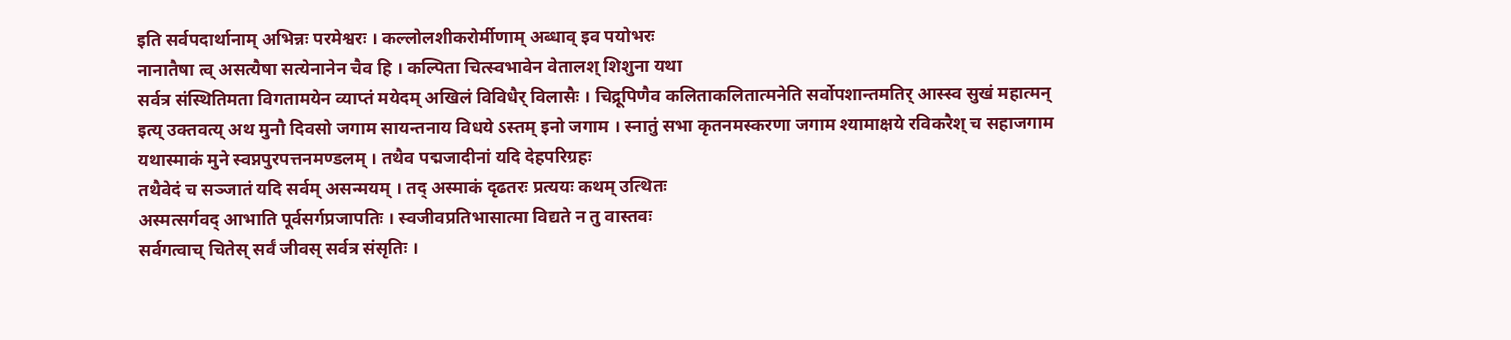इति सर्वपदार्थानाम् अभिन्नः परमेश्वरः । कल्लोलशीकरोर्मीणाम् अब्धाव् इव पयोभरः
नानातैषा त्व् असत्यैषा सत्येनानेन चैव हि । कल्पिता चित्स्वभावेन वेतालश् शिशुना यथा
सर्वत्र संस्थितिमता विगतामयेन व्याप्तं मयेदम् अखिलं विविधैर् विलासैः । चिद्रूपिणैव कलिताकलितात्मनेति सर्वोपशान्तमतिर् आस्स्व सुखं महात्मन्
इत्य् उक्तवत्य् अथ मुनौ दिवसो जगाम सायन्तनाय विधये ऽस्तम् इनो जगाम । स्नातुं सभा कृतनमस्करणा जगाम श्यामाक्षये रविकरैश् च सहाजगाम
यथास्माकं मुने स्वप्नपुरपत्तनमण्डलम् । तथैव पद्मजादीनां यदि देहपरिग्रहः
तथैवेदं च सञ्जातं यदि सर्वम् असन्मयम् । तद् अस्माकं दृढतरः प्रत्ययः कथम् उत्थितः
अस्मत्सर्गवद् आभाति पूर्वसर्गप्रजापतिः । स्वजीवप्रतिभासात्मा विद्यते न तु वास्तवः
सर्वगत्वाच् चितेस् सर्वं जीवस् सर्वत्र संसृतिः ।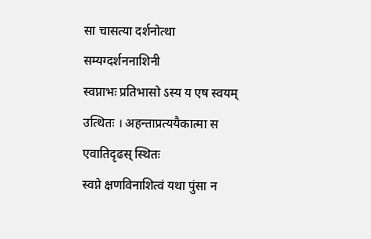सा चासत्या दर्शनोत्था सम्यग्दर्शननाशिनी
स्वप्नाभः प्रतिभासो ऽस्य य एष स्वयम् उत्थितः । अहन्ताप्रत्ययैकात्मा स एवातिदृढस् स्थितः
स्वप्ने क्षणविनाशित्वं यथा पुंसा न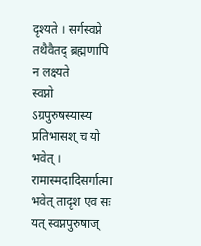दृश्यते । सर्गस्वप्ने तथैवैतद् ब्रह्मणापि न लक्ष्यते
स्वप्नो ऽग्रपुरुषस्यास्य प्रतिभासश् च यो भवेत् । रामास्मदादिसर्गात्मा भवेत् तादृश एव सः
यत् स्वप्नपुरुषाज्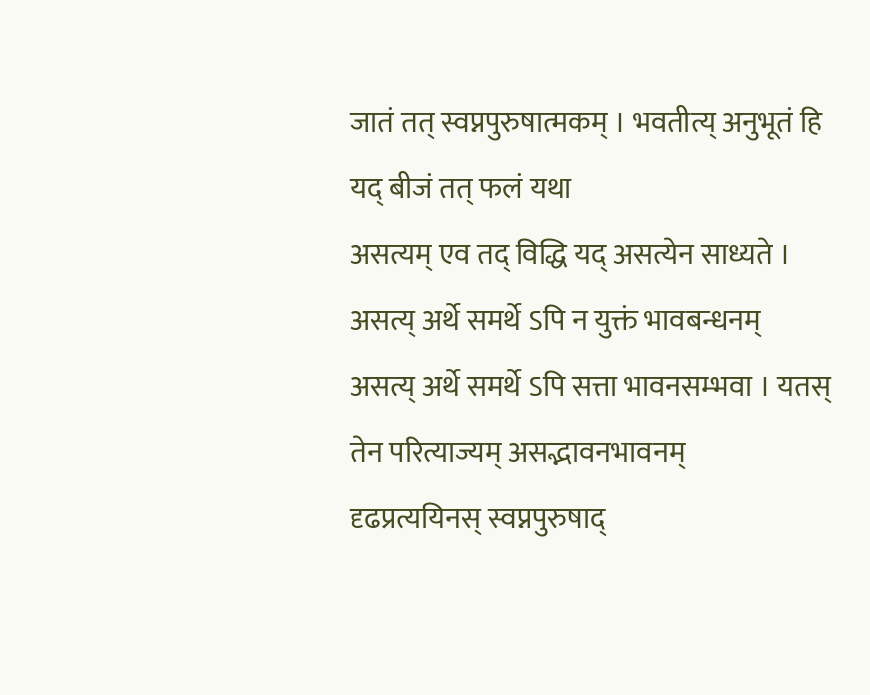जातं तत् स्वप्नपुरुषात्मकम् । भवतीत्य् अनुभूतं हि यद् बीजं तत् फलं यथा
असत्यम् एव तद् विद्धि यद् असत्येन साध्यते । असत्य् अर्थे समर्थे ऽपि न युक्तं भावबन्धनम्
असत्य् अर्थे समर्थे ऽपि सत्ता भावनसम्भवा । यतस् तेन परित्याज्यम् असद्भावनभावनम्
दृढप्रत्ययिनस् स्वप्नपुरुषाद्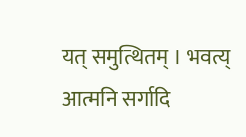यत् समुत्थितम् । भवत्य् आत्मनि सर्गादि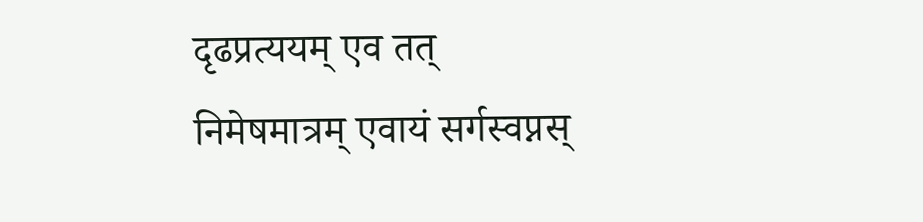दृढप्रत्ययम् एव तत्
निमेषमात्रम् एवायं सर्गस्वप्नस्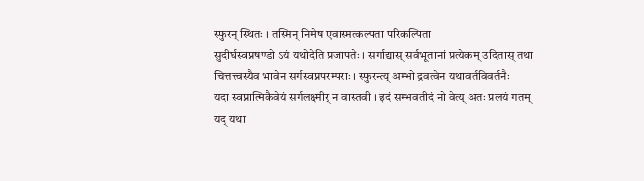स्फुरन् स्थितः । तस्मिन् निमेष एवास्मत्कल्पता परिकल्पिता
सुदीर्घस्वप्नषण्डो ऽयं यथोदेति प्रजापतेः । सर्गाद्यास् सर्वभूतानां प्रत्येकम् उदितास् तथा
चित्तत्त्वस्यैव भावेन सर्गस्वप्नपरम्पराः । स्फुरन्त्य् अम्भो द्रवत्वेन यथावर्तविवर्तनैः
यदा स्वप्नात्मिकैवेयं सर्गलक्ष्मीर् न वास्तवी । इदं सम्भवतीदं नो वेत्य् अतः प्रलयं गतम्
यद् यथा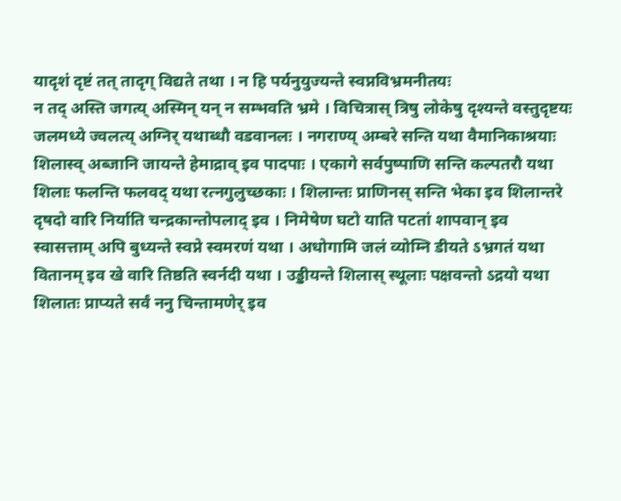यादृशं दृष्टं तत् तादृग् विद्यते तथा । न हि पर्यनुयुज्यन्ते स्वप्नविभ्रमनीतयः
न तद् अस्ति जगत्य् अस्मिन् यन् न सम्भवति भ्रमे । विचित्रास् त्रिषु लोकेषु दृश्यन्ते वस्तुदृष्टयः
जलमध्ये ज्वलत्य् अग्निर् यथाब्धौ वडवानलः । नगराण्य् अम्बरे सन्ति यथा वैमानिकाश्रयाः
शिलास्व् अब्जानि जायन्ते हेमाद्राव् इव पादपाः । एकागे सर्वपुष्पाणि सन्ति कल्पतरौ यथा
शिलाः फलन्ति फलवद् यथा रत्नगुलुच्छकाः । शिलान्तः प्राणिनस् सन्ति भेका इव शिलान्तरे
दृषदो वारि निर्याति चन्द्रकान्तोपलाद् इव । निमेषेण घटो याति पटतां शापवान् इव
स्वासत्ताम् अपि बुध्यन्ते स्वप्ने स्वमरणं यथा । अधोगामि जलं व्योम्नि डीयते ऽभ्रगतं यथा
वितानम् इव खे वारि तिष्ठति स्वर्नदी यथा । उड्डीयन्ते शिलास् स्थूलाः पक्षवन्तो ऽद्रयो यथा
शिलातः प्राप्यते सर्वं ननु चिन्तामणेर् इव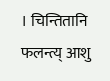। चिन्तितानि फलन्त्य् आशु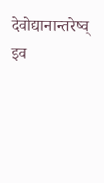देवोद्यानान्तरेष्व् इव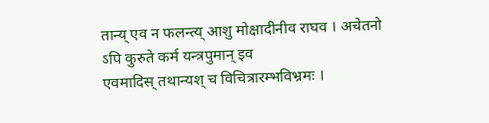तान्य् एव न फलन्त्य् आशु मोक्षादीनीव राघव । अचेतनो ऽपि कुरुते कर्म यन्त्रपुमान् इव
एवमादिस् तथान्यश् च विचित्रारम्भविभ्रमः ।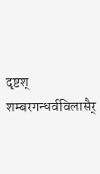दृष्टश् शम्बरगन्धर्वविलासैर्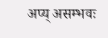अप्य् असम्भवः